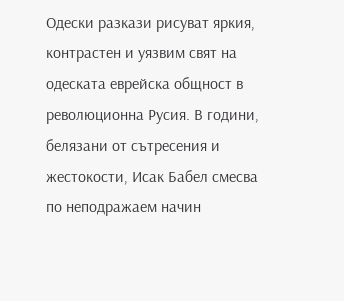Одески разкази рисуват яркия, контрастен и уязвим свят на одеската еврейска общност в революционна Русия. В години, белязани от сътресения и жестокости, Исак Бабел смесва по неподражаем начин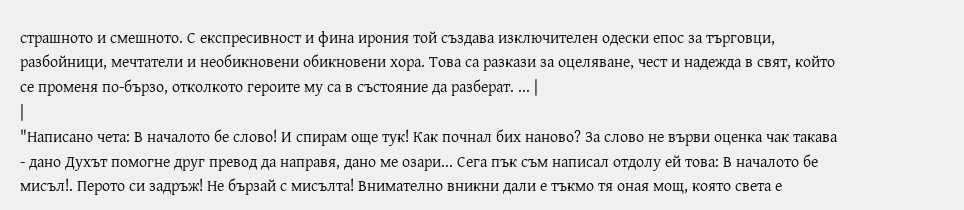страшното и смешното. С експресивност и фина ирония той създава изключителен одески епос за търговци, разбойници, мечтатели и необикновени обикновени хора. Това са разкази за оцеляване, чест и надежда в свят, който се променя по-бързо, отколкото героите му са в състояние да разберат. ... |
|
"Написано чета: В началото бе слово! И спирам още тук! Как почнал бих наново? За слово не върви оценка чак такава - дано Духът помогне друг превод да направя, дано ме озари... Сега пък съм написал отдолу ей това: В началото бе мисъл!. Перото си задръж! Не бързай с мисълта! Внимателно вникни дали е тъкмо тя оная мощ, която света е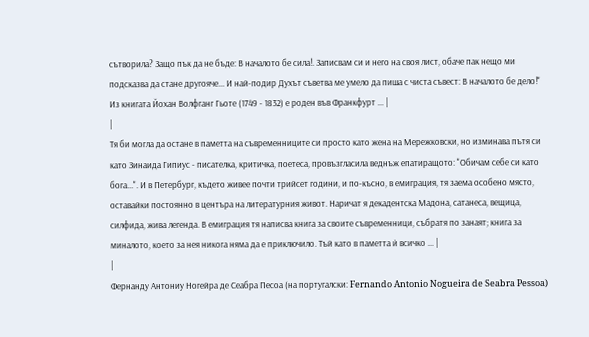сътворила? Защо пък да не бъде: В началото бе сила!. Записвам си и него на своя лист, обаче пак нещо ми подсказва да стане другояче... И най-подир Духът съветва ме умело да пиша с чиста съвест: В началото бе дело!" Из книгата Йохан Волфганг Гьоте (1749 - 1832) е роден във Франкфурт ... |
|
Тя би могла да остане в паметта на съвременниците си просто като жена на Мережковски, но изминава пътя си като Зинаида Гипиус - писателка, критичка, поетеса, провъзгласила веднъж епатиращото: "Обичам себе си като бога...". И в Петербург, където живее почти трийсет години, и по-късно, в емиграция, тя заема особено място, оставайки постоянно в центъра на литературния живот. Наричат я декадентска Мадона, сатанеса, вещица, силфида, жива легенда. В емиграция тя написва книга за своите съвременници, събратя по занаят; книга за миналото, което за нея никога няма да е приключило. Тъй като в паметта ѝ всичко ... |
|
Фернанду Антониу Ногейра де Сеабра Песоа (на португалски: Fernando Antonio Nogueira de Seabra Pessoa)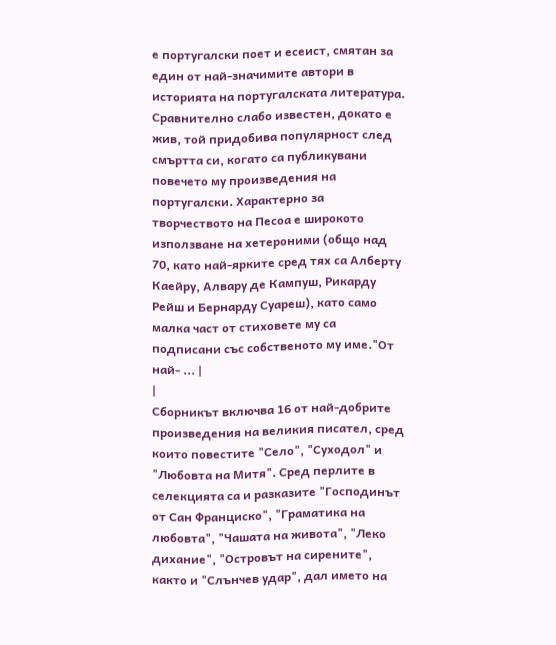е португалски поет и есеист, смятан за един от най-значимите автори в историята на португалската литература. Сравнително слабо известен, докато е жив, той придобива популярност след смъртта си, когато са публикувани повечето му произведения на португалски. Характерно за творчеството на Песоа е широкото използване на хетероними (общо над 70, като най-ярките сред тях са Алберту Каейру, Алвару де Кампуш, Рикарду Рейш и Бернарду Суареш), като само малка част от стиховете му са подписани със собственото му име."От най- ... |
|
Сборникът включва 16 от най-добрите произведения на великия писател, сред които повестите "Село", "Суходол" и "Любовта на Митя". Сред перлите в селекцията са и разказите "Господинът от Сан Франциско", "Граматика на любовта", "Чашата на живота", "Леко дихание", "Островът на сирените", както и "Слънчев удар", дал името на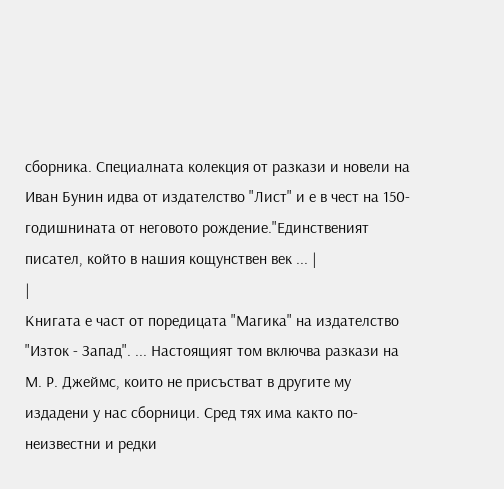сборника. Специалната колекция от разкази и новели на Иван Бунин идва от издателство "Лист" и е в чест на 150-годишнината от неговото рождение."Единственият писател, който в нашия кощунствен век ... |
|
Книгата е част от поредицата "Магика" на издателство "Изток - Запад". ... Настоящият том включва разкази на М. Р. Джеймс, които не присъстват в другите му издадени у нас сборници. Сред тях има както по-неизвестни и редки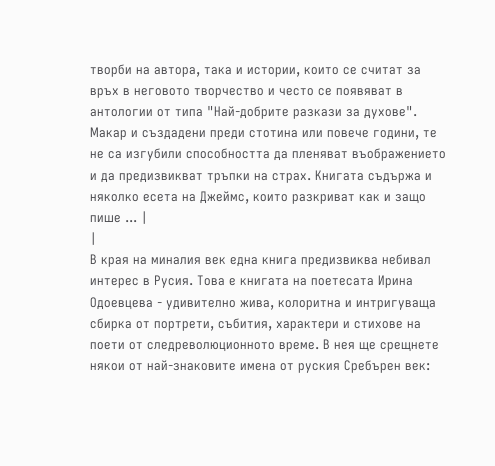творби на автора, така и истории, които се считат за връх в неговото творчество и често се появяват в антологии от типа "Най-добрите разкази за духове". Макар и създадени преди стотина или повече години, те не са изгубили способността да пленяват въображението и да предизвикват тръпки на страх. Книгата съдържа и няколко есета на Джеймс, които разкриват как и защо пише ... |
|
В края на миналия век една книга предизвиква небивал интерес в Русия. Това е книгата на поетесата Ирина Одоевцева - удивително жива, колоритна и интригуваща сбирка от портрети, събития, характери и стихове на поети от следреволюционното време. В нея ще срещнете някои от най-знаковите имена от руския Сребърен век: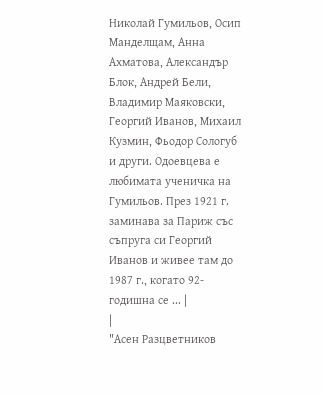Николай Гумильов, Осип Манделщам, Анна Ахматова, Александър Блок, Андрей Бели, Владимир Маяковски, Георгий Иванов, Михаил Кузмин, Фьодор Сологуб и други. Одоевцева е любимата ученичка на Гумильов. През 1921 г. заминава за Париж със съпруга си Георгий Иванов и живее там до 1987 г., когато 92-годишна се ... |
|
"Асен Разцветников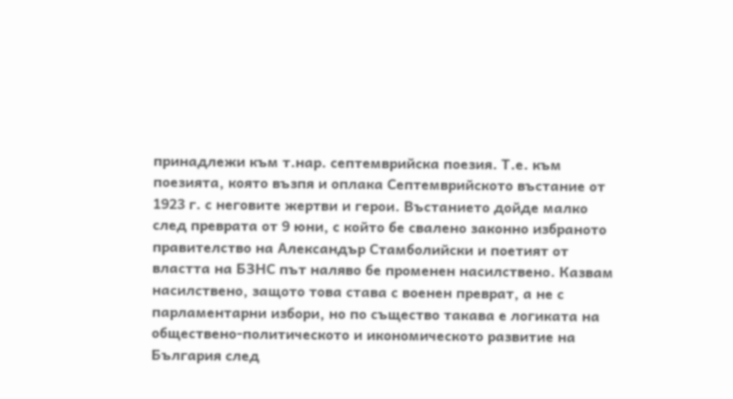принадлежи към т.нар. септемврийска поезия. Т.е. към поезията, която възпя и оплака Септемврийското въстание от 1923 г. с неговите жертви и герои. Въстанието дойде малко след преврата от 9 юни, с който бе свалено законно избраното правителство на Александър Стамболийски и поетият от властта на БЗНС път наляво бе променен насилствено. Казвам насилствено, защото това става с военен преврат, а не с парламентарни избори, но по същество такава е логиката на обществено-политическото и икономическото развитие на България след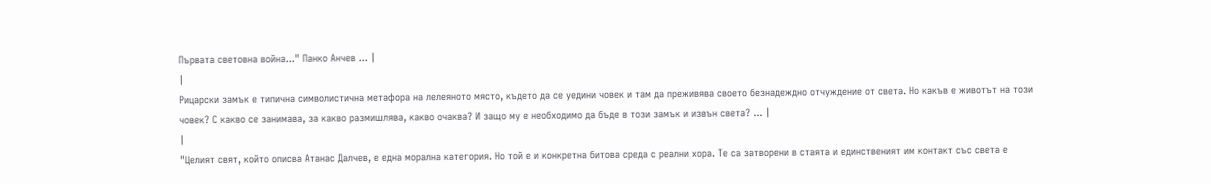Първата световна война..." Панко Анчев ... |
|
Рицарски замък е типична символистична метафора на лелеяното място, където да се уедини човек и там да преживява своето безнадеждно отчуждение от света. Но какъв е животът на този човек? С какво се занимава, за какво размишлява, какво очаква? И защо му е необходимо да бъде в този замък и извън света? ... |
|
"Целият свят, който описва Атанас Далчев, е една морална категория. Но той е и конкретна битова среда с реални хора. Те са затворени в стаята и единственият им контакт със света е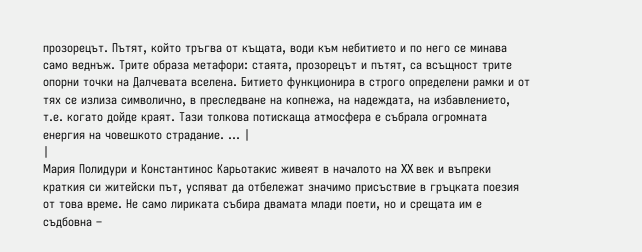прозорецът. Пътят, който тръгва от къщата, води към небитието и по него се минава само веднъж. Трите образа метафори: стаята, прозорецът и пътят, са всъщност трите опорни точки на Далчевата вселена. Битието функционира в строго определени рамки и от тях се излиза символично, в преследване на копнежа, на надеждата, на избавлението, т.е. когато дойде краят. Тази толкова потискаща атмосфера е събрала огромната енергия на човешкото страдание. ... |
|
Мария Полидури и Константинос Карьотакис живеят в началото на XX век и въпреки краткия си житейски път, успяват да отбележат значимо присъствие в гръцката поезия от това време. Не само лириката събира двамата млади поети, но и срещата им е съдбовна –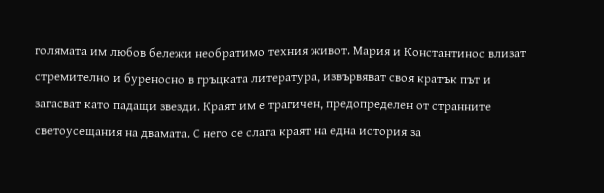голямата им любов бележи необратимо техния живот. Мария и Константинос влизат стремително и буреносно в гръцката литература, извървяват своя кратък път и загасват като падащи звезди. Краят им е трагичен, предопределен от странните светоусещания на двамата. С него се слага краят на една история за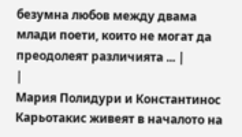безумна любов между двама млади поети, които не могат да преодолеят различията ... |
|
Мария Полидури и Константинос Карьотакис живеят в началото на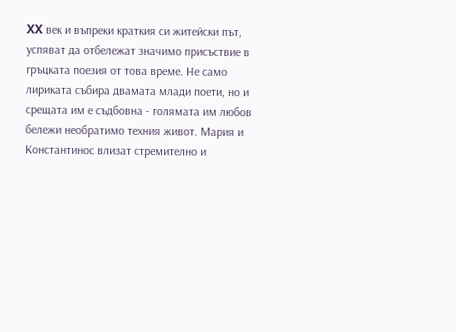XX век и въпреки краткия си житейски път, успяват да отбележат значимо присъствие в гръцката поезия от това време. Не само лириката събира двамата млади поети, но и срещата им е съдбовна - голямата им любов бележи необратимо техния живот. Мария и Константинос влизат стремително и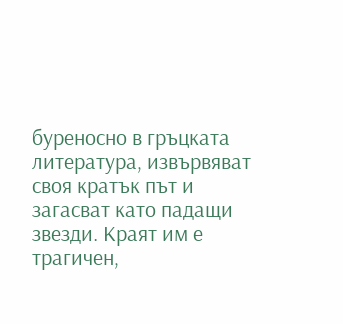буреносно в гръцката литература, извървяват своя кратък път и загасват като падащи звезди. Краят им е трагичен,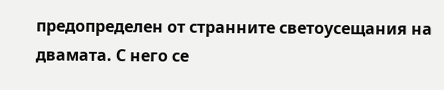предопределен от странните светоусещания на двамата. С него се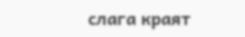слага краят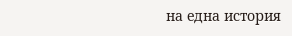на една история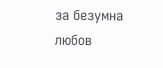за безумна любов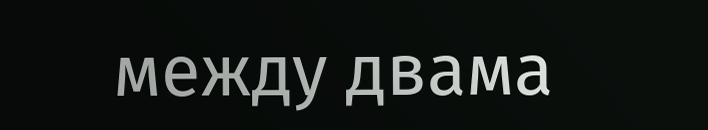между двама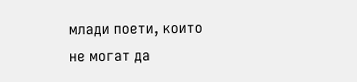млади поети, които не могат да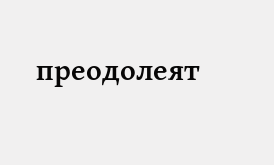преодолеят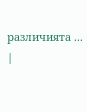различията ... |